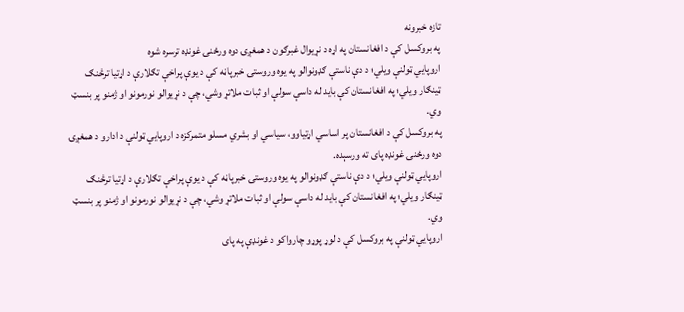تازه خبرونه
په بروکسل کې د افغانستان په اړه د نړیوال غبرګون د همغږۍ دوه ورځنۍ غونډه ترسره شوه
اروپايي ټولنې ویلي؛ د دې ناستې ګډونوالو په یوه وروستۍ خبرپاڼه کې د یوې پراخې تګلارې د اړتیا ترڅنګ ټینګار ویلي؛ په افغانستان کې باید له داسې سولې او ثبات ملاتړ وشي، چې د نړیوالو نورمونو او ژمنو پر بنسټ وي.
په بروکسل کې د افغانستان پر اساسي اړتیاوو، سیاسي او بشري مسلو متمرکزه د اروپايي ټولنې د ادارو د همغږۍ دوه ورځنۍ غونډه پای ته ورسېده.
اروپايي ټولنې ویلي؛ د دې ناستې ګډونوالو په یوه وروستۍ خبرپاڼه کې د یوې پراخې تګلارې د اړتیا ترڅنګ ټینګار ویلي؛ په افغانستان کې باید له داسې سولې او ثبات ملاتړ وشي، چې د نړیوالو نورمونو او ژمنو پر بنسټ وي.
اروپايي ټولنې په بروکسل کې د لوړ پوړو چارواکو د غونډې په پای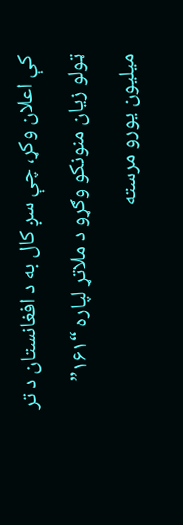کې اعلان وکړ، چې سږ کال به د افغانستان د تر ټولو زیان منونکو وګړو د ملاتړ لپاره “۱۶۱” میلیون یورو مرسته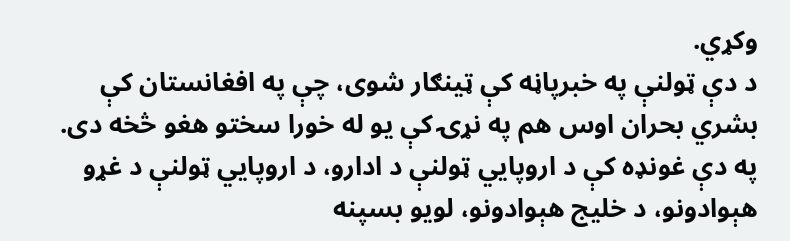وکړي.
د دې ټولنې په خبرپاڼه کې ټینګار شوی، چې په افغانستان کې بشري بحران اوس هم په نړۍ کې یو له خورا سختو هغو څخه دی.
په دې غونډه کې د اروپايي ټولنې د ادارو، د اروپايي ټولنې د غړو هېوادونو، د خلیج هېوادونو، لویو بسپنه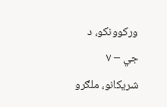ورکوونکو، د جي – ۷ شریکانو، ملګرو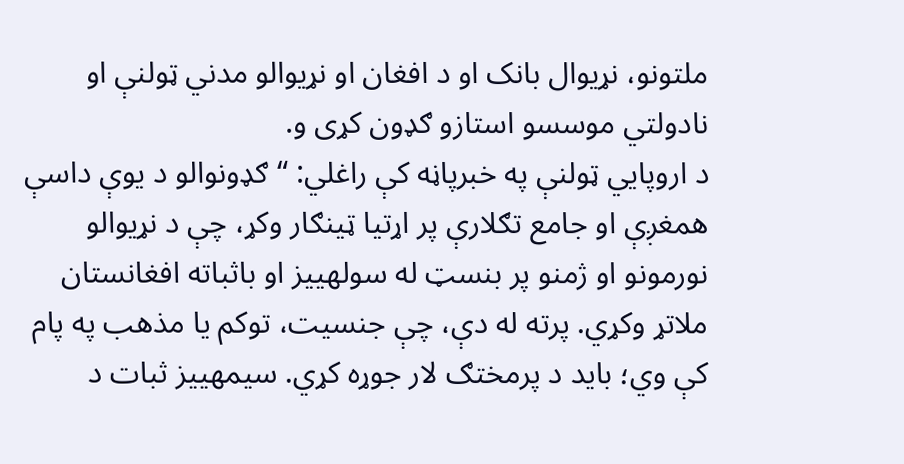ملتونو، نړیوال بانک او د افغان او نړیوالو مدني ټولنې او نادولتي موسسو استازو ګډون کړی و.
د اروپايي ټولنې په خبرپاڼه کې راغلي: “ګډونوالو د یوې داسې همغږې او جامع تګلارې پر اړتیا ټینګار وکړ، چې د نړیوالو نورمونو او ژمنو پر بنسټ له سولهییز او باثباته افغانستان ملاتړ وکړي. پرته له دې، چې جنسیت، توکم یا مذهب په پام کې وي؛ باید د پرمختګ لار جوړه کړي. سیمهییز ثبات د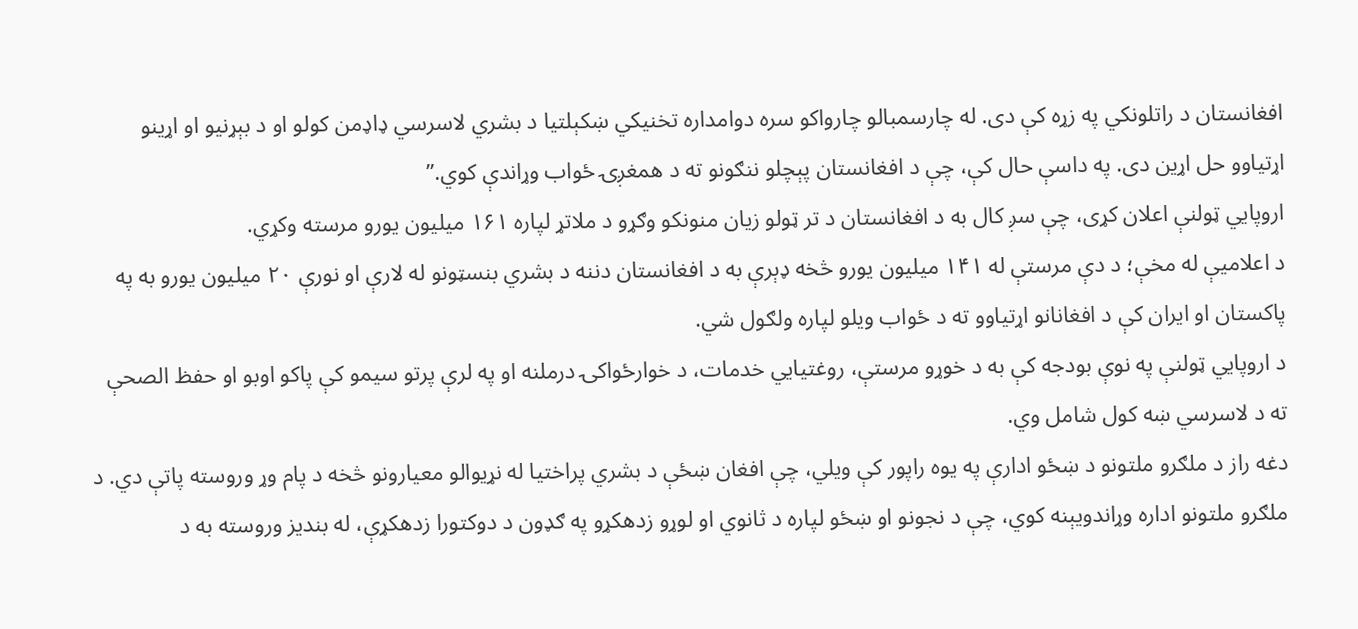افغانستان د راتلونکي په زړه کې دی. له چارسمبالو چارواکو سره دوامداره تخنیکي ښکېلتیا د بشري لاسرسي ډاډمن کولو او د بېړنیو او اړینو اړتیاوو حل اړین دی. په داسې حال کې، چې د افغانستان پېچلو ننګونو ته د همغږۍ ځواب وړاندې کوي.”
اروپايي ټولنې اعلان کړی، چې سږ کال به د افغانستان د تر ټولو زیان منونکو وګړو د ملاتړ لپاره ۱۶۱ میلیون یورو مرسته وکړي.
د اعلامیې له مخې؛ د دې مرستې له ۱۴۱ میلیون یورو څخه ډېرې به د افغانستان دننه د بشري بنسټونو له لارې او نورې ۲۰ میلیون یورو به په پاکستان او ایران کې د افغانانو اړتیاوو ته د ځواب ویلو لپاره ولګول شي.
د اروپايي ټولنې په نوې بودجه کې به د خوړو مرستې، روغتیایي خدمات، د خوارځواکۍ درملنه او په لرې پرتو سیمو کې پاکو اوبو او حفظ الصحې ته د لاسرسي ښه کول شامل وي.
دغه راز د ملګرو ملتونو د ښځو ادارې په یوه راپور کې ویلي، چې افغان ښځې د بشري پراختیا له نړیوالو معیارونو څخه د پام وړ وروسته پاتې دي. د ملګرو ملتونو اداره وړاندویېنه کوي، چې د نجونو او ښځو لپاره د ثانوي او لوړو زدهکړو په ګډون د دوکتورا زدهکړې، له بندیز وروسته به د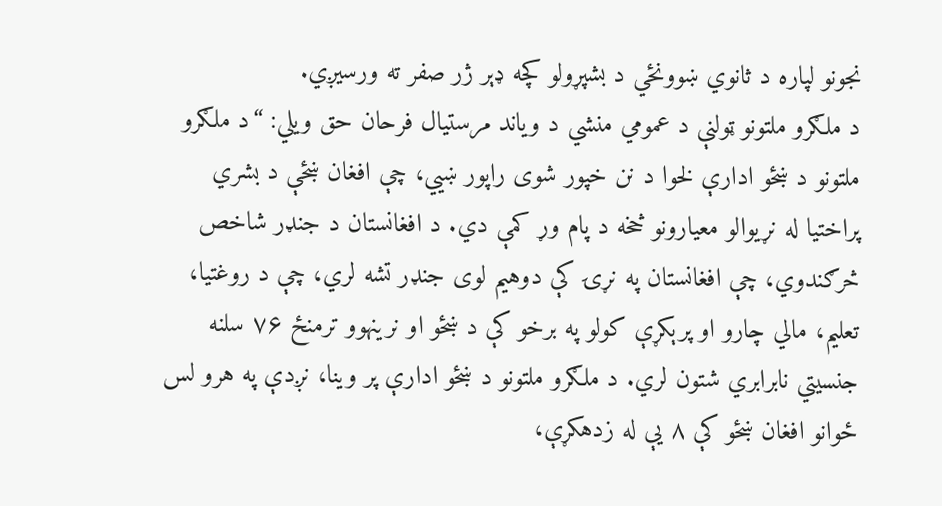نجونو لپاره د ثانوي ښوونځي د بشپړولو کچه ډېر ژر صفر ته ورسیږي.
د ملګرو ملتونو ټولنې د عمومي منشي د ویاند مرستیال فرحان حق ویلي: “د ملګرو ملتونو د ښځو ادارې لخوا د نن خپور شوی راپور ښيي، چې افغان ښځې د بشري پراختیا له نړیوالو معیارونو څخه د پام وړ کمې دي. د افغانستان د جنډر شاخص څرګندوي، چې افغانستان په نړۍ کې دوهیم لوی جنډر تشه لري، چې د روغتیا، تعلیم، مالي چارو او پرېکړې کولو په برخو کې د ښځو او نرینهوو ترمنځ ۷۶ سلنه جنسیتي نابرابري شتون لري. د ملګرو ملتونو د ښځو ادارې پر وینا، نږدې په هرو لس ځوانو افغان ښځو کې ۸ یې له زدهکړې،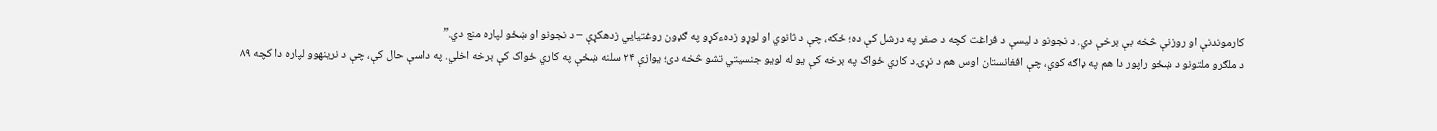کارموندنې او روزنې څخه بې برخې دي. د نجونو د لیسې د فراغت کچه د صفر په درشل کې ده؛ ځکه، چې د ثانوي او لوړو زدهءکړو په ګډون روغتیایي زدهکړې – د نجونو او ښځو لپاره منع دي.”
د ملګرو ملتونو د ښځو راپور دا هم په ډاګه کوي، چې افغانستان اوس هم د نړۍ د کاري ځواک په برخه کې یو له لویو جنسیتي تشو څخه دی؛ یوازې ۲۴ سلنه ښځې په کاري ځواک کې برخه اخلي. په داسې حال کې، چې د نرینهوو لپاره دا کچه ۸۹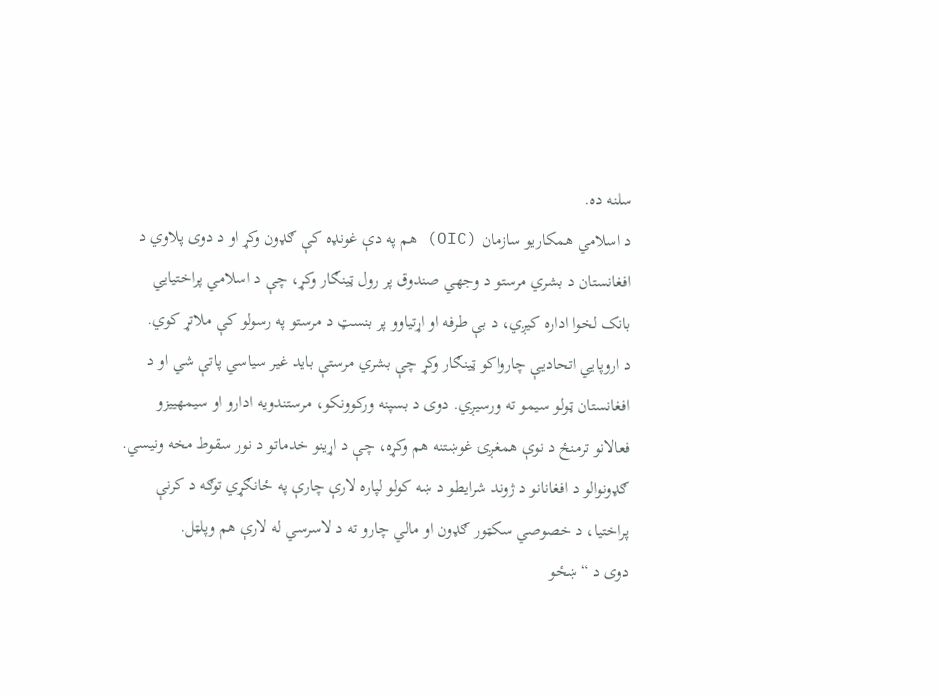سلنه ده.
د اسلامي همکاریو سازمان (OIC) هم په دې غونډه کې ګډون وکړ او د دوی پلاوي د افغانستان د بشري مرستو د وجهي صندوق پر رول ټینګار وکړ، چې د اسلامي پراختیایي بانک لخوا اداره کیږي، د بې طرفه او اړتیاوو پر بنسټ د مرستو په رسولو کې ملاتړ کوي.
د اروپايي اتحادیې چارواکو ټینګار وکړ چې بشري مرستې باید غیر سیاسي پاتې شي او د افغانستان ټولو سیمو ته ورسیږي. دوی د بسپنه ورکوونکو، مرستندویه ادارو او سیمهییزو فعالانو ترمنځ د نوې همغږۍ غوښتنه هم وکړه، چې د اړینو خدماتو د نور سقوط مخه ونیسي.
ګډونوالو د افغانانو د ژوند شرایطو د ښه کولو لپاره لارې چارې په ځانګړي توګه د کرنې پراختیا، د خصوصي سکټور ګډون او مالي چارو ته د لاسرسي له لارې هم وپلټل.
دوی د “ښځو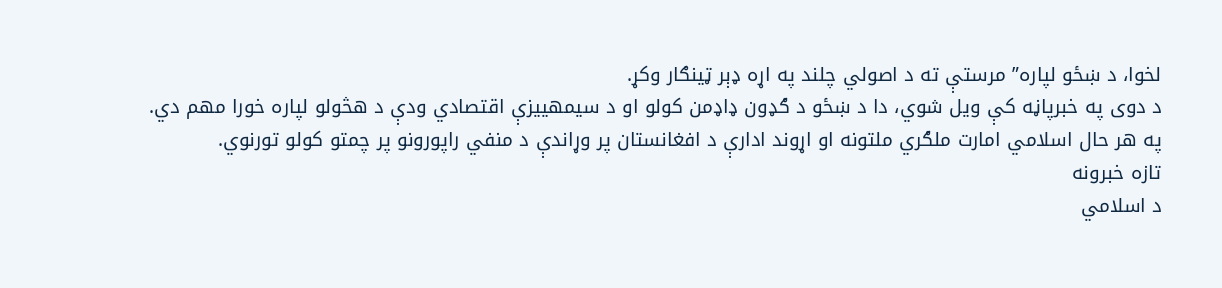لخوا، د ښځو لپاره” مرستې ته د اصولي چلند په اړه ډېر ټینګار وکړ.
د دوی په خبرپاڼه کې ویل شوي، دا د ښځو د ګډون ډاډمن کولو او د سیمهییزې اقتصادي ودې د هڅولو لپاره خورا مهم دي.
په هر حال اسلامي امارت ملګري ملتونه او اړوند ادارې د افغانستان پر وړاندې د منفي راپورونو پر چمتو کولو تورنوي.
تازه خبرونه
د اسلامي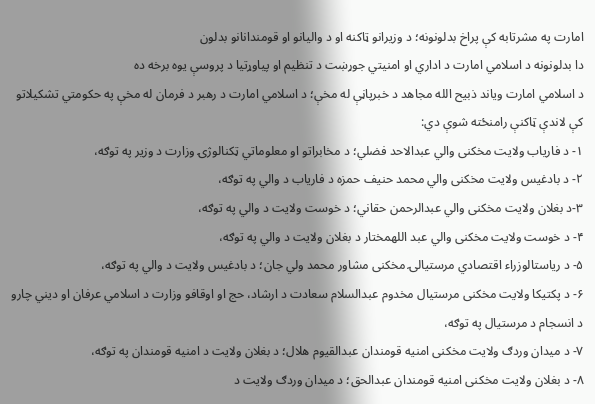امارت په مشرتابه کې پراخ بدلونونه؛ د وزیرانو ټاکنه او د والیانو او قومندانانو بدلون
دا بدلونونه د اسلامي امارت د اداري او امنیتي جوړښت د تنظیم او پیاوړتیا د پروسې یوه برخه ده
د اسلامي امارت ویاند ذبیح الله مجاهد د خبرپاڼې له مخې؛ د اسلامي امارت د رهبر د فرمان له مخې په حکومتي تشکیلاتو کې لاندې ټاکنې رامنځته شوې دي:
۱- د فاریاب ولایت مخکنی والي عبدالاحد فضلي؛ د مخابراتو او معلوماتي ټکنالوژۍ وزارت د وزیر په توګه،
۲- د بادغیس ولایت مخکنی والي محمد حنیف حمزه د فاریاب د والي په توګه،
۳-د بغلان ولایت مخکنی والي عبدالرحمن حقاني؛ د خوست ولایت د والي په توګه،
۴- د خوست ولایت مخکنی والي عبد اللهمختار د بغلان ولایت د والي په توګه،
۵- د ریاستالوزراء اقتصادي مرستیالۍ مخکنی مشاور محمد ولي جان؛ د بادغیس ولایت د والي په توګه،
۶- د پکتیکا ولایت مخکنی مرستیال مخدوم عبدالسلام سعادت د ارشاد، حج او اوقافو وزارت د اسلامي عرفان او دیني چارو د انسجام د مرستیال په توګه،
۷- د میدان وردګ ولایت مخکنی امنیه قومندان عبدالقیوم هلال؛ د بغلان ولایت د امنیه قومندان په توګه،
۸- د بغلان ولایت مخکنی امنیه قومندان عبدالحق؛ د میدان وردګ ولایت د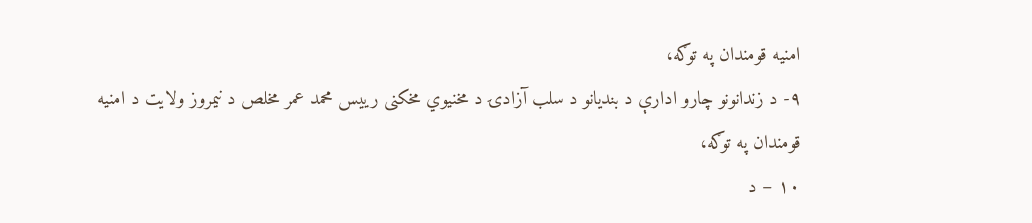امنیه قومندان په توګه،
۹- د زندانونو چارو ادارې د بندیانو د سلب آزادۍ د مخنیوي مخکنی رییس محمد عمر مخلص د نیمروز ولایت د امنیه قومندان په توګه،
۱۰ – د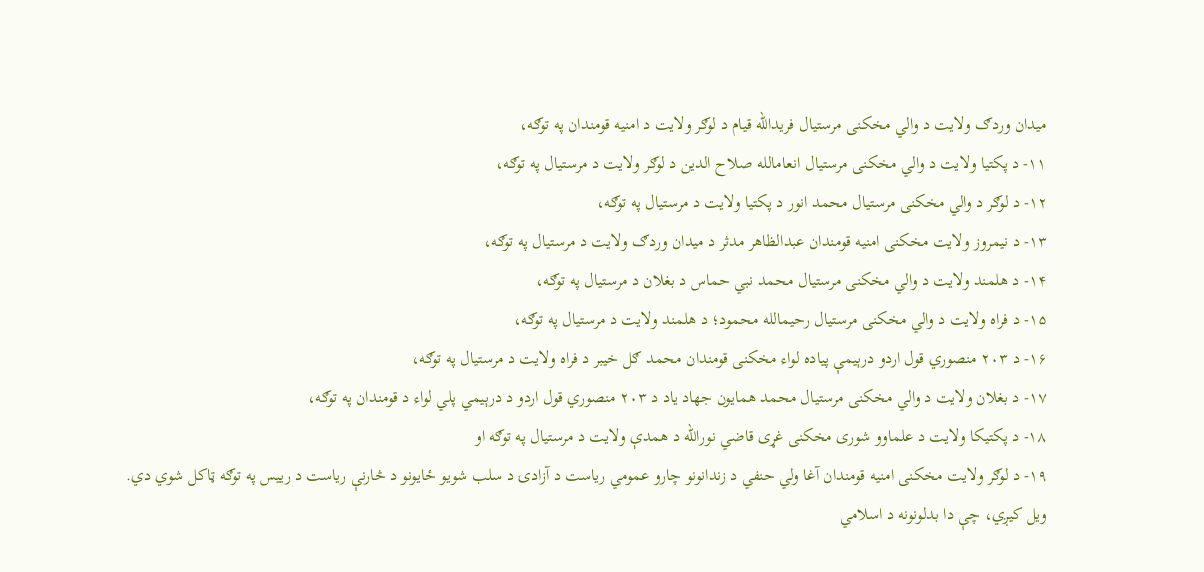میدان وردګ ولایت د والي مخکنی مرستیال فریدالله قیام د لوګر ولایت د امنیه قومندان په توګه،
۱۱- د پکتیا ولایت د والي مخکنی مرستیال انعامالله صلاح الدین د لوګر ولایت د مرستیال په توګه،
۱۲- د لوګر د والي مخکنی مرستیال محمد انور د پکتیا ولایت د مرستیال په توګه،
۱۳- د نیمروز ولایت مخکنی امنیه قومندان عبدالظاهر مدثر د میدان وردګ ولایت د مرستیال په توګه،
۱۴- د هلمند ولایت د والي مخکنی مرستیال محمد نبي حماس د بغلان د مرستیال په توګه،
۱۵- د فراه ولایت د والي مخکنی مرستیال رحیمالله محمود؛ د هلمند ولایت د مرستیال په توګه،
۱۶- د ۲۰۳ منصوري قول اردو درېیمې پیاده لواء مخکنی قومندان محمد ګل خیبر د فراه ولایت د مرستیال په توګه،
۱۷- د بغلان ولایت د والي مخکنی مرستیال محمد همایون جهاد یاد د ۲۰۳ منصوري قول اردو د درېیمي پلي لواء د قومندان په توګه،
۱۸- د پکتیکا ولایت د علماوو شوری مخکنی غړی قاضي نورالله د همدې ولایت د مرستیال په توګه او
۱۹- د لوګر ولایت مخکنی امنیه قومندان آغا ولي حنفي د زندانونو چارو عمومي ریاست د آزادۍ د سلب شویو ځایونو د څارنې ریاست د رییس په توګه ټاکل شوي دي.
ویل کیږي، چې دا بدلونونه د اسلامي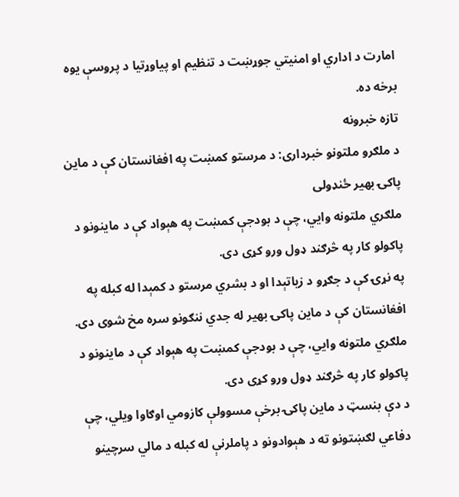امارت د اداري او امنیتي جوړښت د تنظیم او پیاوړتیا د پروسې یوه برخه ده.
تازه خبرونه
د ملګرو ملتونو خبرداری: د مرستو کمښت په افغانستان کې د ماین پاکۍ بهیر ځنډولی
ملګري ملتونه وايي، چې د بودجې کمښت په هېواد کې د ماینونو د پاکولو کار په څرګند ډول ورو کړی دی.
په نړۍ کې د جګړو د زیاتېدا او د بشري مرستو د کمېدا له کبله په افغانستان کې د ماین پاکۍ بهیر له جدي ننګونو سره مخ شوی دی.
ملګري ملتونه وايي، چې د بودجې کمښت په هېواد کې د ماینونو د پاکولو کار په څرګند ډول ورو کړی دی.
د دې بنسټ د ماین پاکۍ برخې مسوولې کازومي اوګاوا ویلي، چې دفاعي لګښتونو ته د هېوادونو د پاملرنې له کبله د مالي سرچینو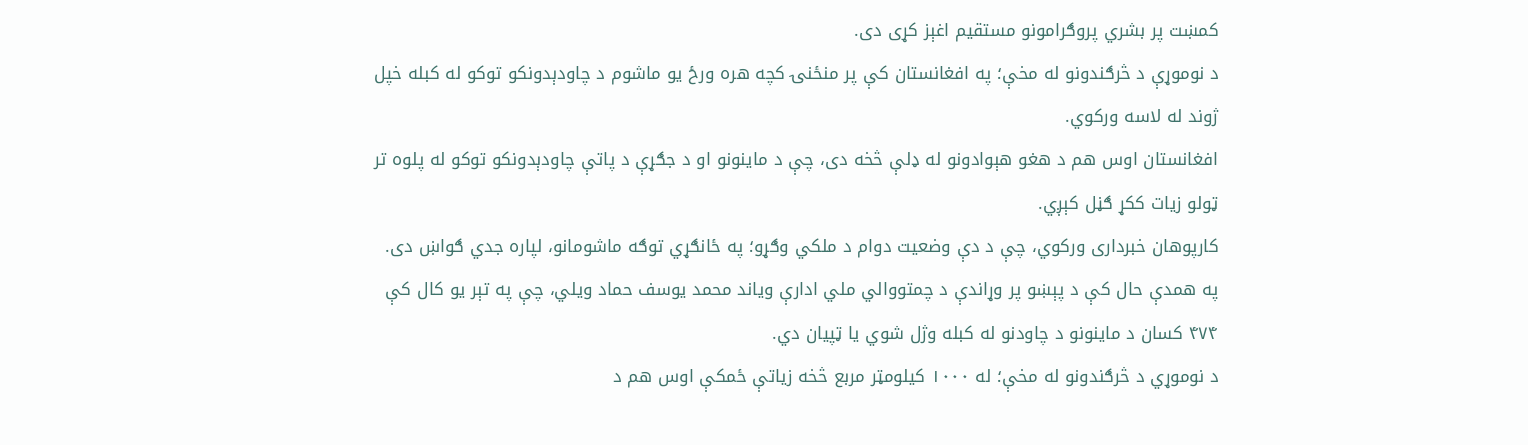کمښت پر بشري پروګرامونو مستقیم اغېز کړی دی.
د نوموړې د څرګندونو له مخې؛ په افغانستان کې پر منځنۍ کچه هره ورځ یو ماشوم د چاودېدونکو توکو له کبله خپل ژوند له لاسه ورکوي.
افغانستان اوس هم د هغو هېوادونو له ډلې څخه دی، چې د ماینونو او د جګړې د پاتې چاودېدونکو توکو له پلوه تر ټولو زیات ککړ ګڼل کېږي.
کارپوهان خبرداری ورکوي، چې د دې وضعیت دوام د ملکي وګړو؛ په ځانګړي توګه ماشومانو، لپاره جدي ګواښ دی.
په همدې حال کې د پېښو پر وړاندې د چمتووالي ملي ادارې ویاند محمد یوسف حماد ویلي، چې په تېر یو کال کې ۴۷۴ کسان د ماینونو د چاودنو له کبله وژل شوي یا ټپیان دي.
د نوموړي د څرګندونو له مخې؛ له ۱۰۰۰ کیلومټر مربع څخه زیاتې ځمکې اوس هم د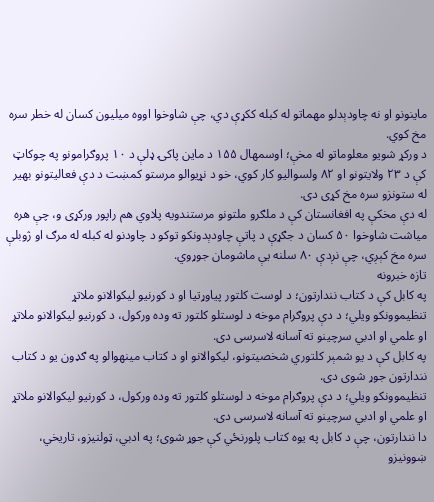ماینونو او نه چاودېدلو مهماتو له کبله ککړې دي، چې شاوخوا اووه میلیون کسان له خطر سره مخ کوي.
د ورکړ شویو معلوماتو له مخې؛ اوسمهال ۱۵۵ د ماین پاکۍ ډلې د ۱۰ پروګرامونو په چوکاټ کې د ۲۳ ولایتونو او ۸۲ ولسوالیو کار کوي، خو د نړیوالو مرستو کمښت د دې فعالیتونو بهیر له ستونزو سره مخ کړی دی.
له دې مخکې په افغانستان کې د ملګرو ملتونو مرستندویه پلاوي هم راپور ورکړی و، چې هره میاشت شاوخوا ۵۰ کسان د جګړې د پاتې چاودېدونکو توکو د چاودنو له کبله له مرګ او ژوبلې سره مخ کېږي، چې نږدې ۸۰ سلنه یې ماشومان جوړوي.
تازه خبرونه
په کابل کې د کتاب نندارتون؛ د لوست کلتور پیاوړتیا او د کورنیو لیکوالانو ملاتړ
تنظیموونکو ويلي؛ د دې پروګرام موخه د لوستلو کلتور ته وده ورکول، د کورنیو لیکوالانو ملاتړ او علمي او ادبي سرچینو ته آسانه لاسرسی دی.
په کابل کې د یو شمېر کلتوري شخصیتونو، لیکوالانو او د کتاب مینهوالو په ګډون یو د کتاب نندارتون جوړ شوی دی.
تنظیموونکو ويلي؛ د دې پروګرام موخه د لوستلو کلتور ته وده ورکول، د کورنیو لیکوالانو ملاتړ او علمي او ادبي سرچینو ته آسانه لاسرسی دی.
دا نندارتون، چې د کابل په یوه کتاب پلورنځي کې جوړ شوی؛ په ادبي، ټولنیزو، تاریخي، ښوونیزو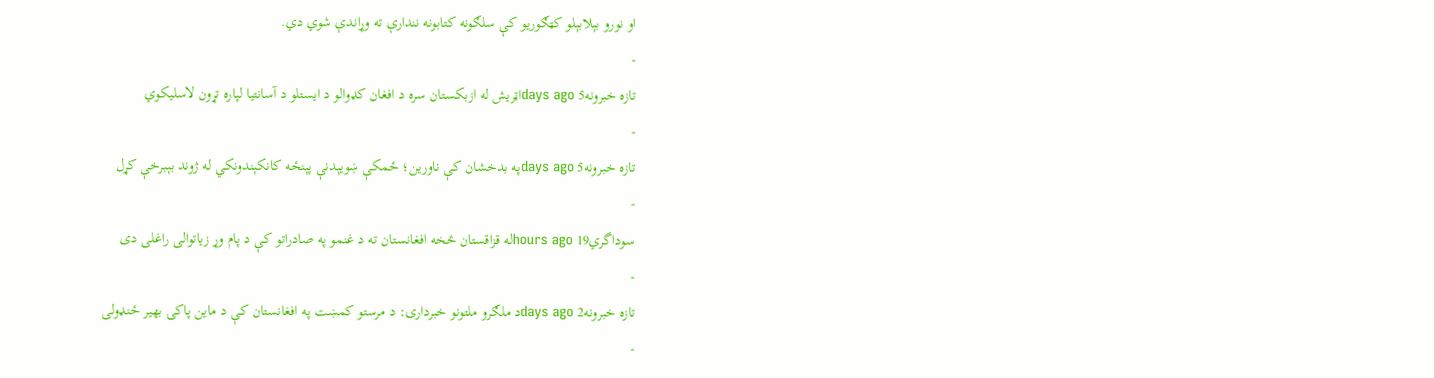او نورو بېلابېلو کټګوریو کې سلګونه کتابونه نندارې ته وړاندې شوي دي.
-
تازه خبرونه5 days agoاټریش له ازبکستان سره د افغان کډوالو د ایستلو د آسانتیا لپاره تړون لاسلیکوي
-
تازه خبرونه5 days agoپه بدخشان کې ناورین؛ ځمکې ښویېدنې پېنځه کانکېندونکي له ژوند بېبرخې کړل
-
سوداگري19 hours agoله قزاقستان څخه افغانستان ته د غنمو په صادراتو کې د پام وړ زیاتوالی راغلی دی
-
تازه خبرونه2 days agoد ملګرو ملتونو خبرداری: د مرستو کمښت په افغانستان کې د ماین پاکۍ بهیر ځنډولی
-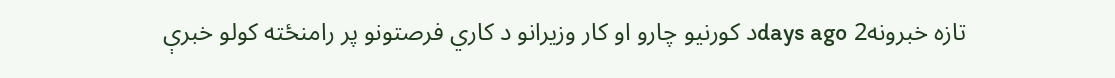تازه خبرونه2 days agoد کورنیو چارو او کار وزیرانو د کاري فرصتونو پر رامنځته کولو خبرې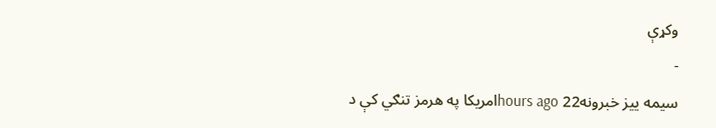وکړې
-
سیمه ییز خبرونه22 hours agoامریکا په هرمز تنګي کې د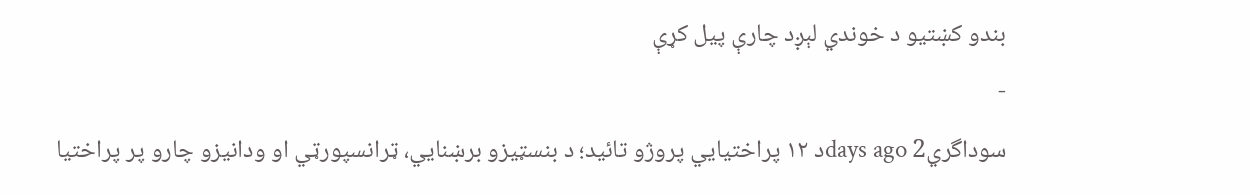بندو کښتیو د خوندي لېږد چارې پیل کړې
-
سوداگري2 days agoد ۱۲ پراختیایي پروژو تائید؛ د بنسټیزو برښنایي، ټرانسپورټي او ودانیزو چارو پر پراختیا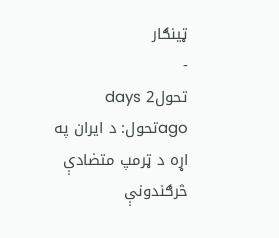ټینګار
-
تحول2 days agoتحول: د ایران په اړه د ټرمپ متضادې څرګندونې